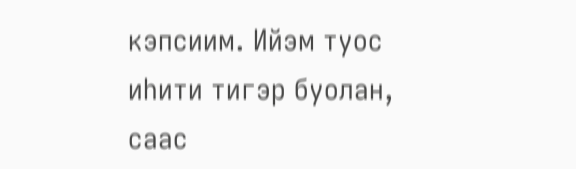кэпсиим. Ийэм туос иһити тигэр буолан, саас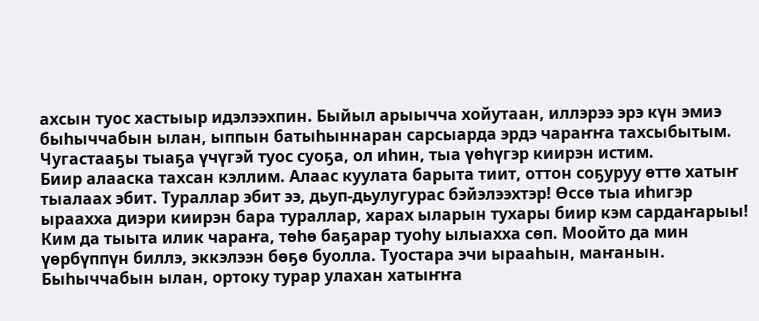ахсын туос хастыыр идэлээхпин. Быйыл арыычча хойутаан, иллэрээ эрэ күн эмиэ быһыччабын ылан, ыппын батыһыннаран сарсыарда эрдэ чараҥҥа тахсыбытым. Чугастааҕы тыаҕа үчүгэй туос суоҕа, ол иһин, тыа үөһүгэр киирэн истим.
Биир алааска тахсан кэллим. Алаас куулата барыта тиит, оттон соҕуруу өттө хатыҥ тыалаах эбит. Тураллар эбит ээ, дьуп-дьулугурас бэйэлээхтэр! Өссө тыа иһигэр ыраахха диэри киирэн бара тураллар, харах ыларын тухары биир кэм сардаҥарыы! Ким да тыыта илик чараҥа, төһө баҕарар туоһу ылыахха сөп. Моойто да мин үөрбүппүн биллэ, эккэлээн бөҕө буолла. Туостара эчи ырааһын, маҥанын. Быһыччабын ылан, ортоку турар улахан хатыҥҥа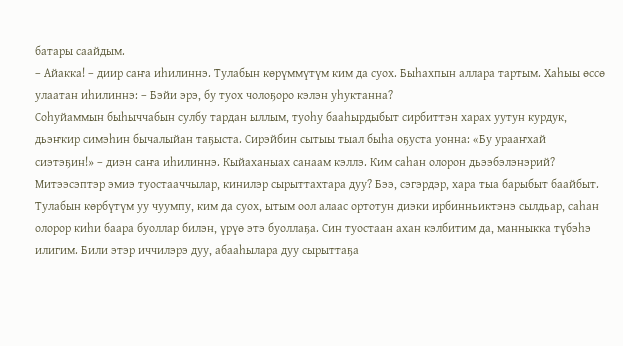батары саайдым.
– Айакка! – диир саҥа иһилиннэ. Тулабын көрүммүтүм ким да суох. Быһахпын аллара тартым. Хаһыы өссө улаатан иһилиннэ: – Бэйи эрэ, бу туох чолоҕоро кэлэн уһуктанна?
Соһуйаммын быһыччабын сулбу тардан ыллым, туоһу бааһырдыбыт сирбиттэн харах уутун курдук, дьэҥкир симэһин бычалыйан таҕыста. Сирэйбин сытыы тыал быһа оҕуста уонна: «Бу урааҥхай сиэтэҕин!» – диэн саҥа иһилиннэ. Кыйаханыах санаам кэллэ. Ким саһан олорон дьээбэлэнэрий? Митээсэптэр эмиэ туостааччылар, кинилэр сырыттахтара дуу? Бээ, сэгэрдэр, хара тыа барыбыт баайбыт. Тулабын көрбүтүм уу чуумпу, ким да суох, ытым оол алаас ортотун диэки ирбинньиктэнэ сылдьар, саһан олорор киһи баара буоллар билэн, үрүө этэ буоллаҕа. Син туостаан ахан кэлбитим да, манныкка түбэһэ илигим. Били этэр иччилэрэ дуу, абааһылара дуу сырыттаҕа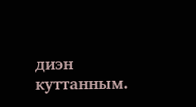диэн куттанным.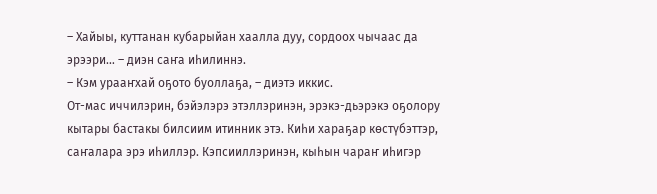– Хайыы, куттанан кубарыйан хаалла дуу, сордоох чычаас да эрээри… – диэн саҥа иһилиннэ.
– Кэм урааҥхай оҕото буоллаҕа, – диэтэ иккис.
От-мас иччилэрин, бэйэлэрэ этэллэринэн, эрэкэ-дьэрэкэ оҕолору кытары бастакы билсиим итинник этэ. Киһи хараҕар көстүбэттэр, саҥалара эрэ иһиллэр. Кэпсииллэринэн, кыһын чараҥ иһигэр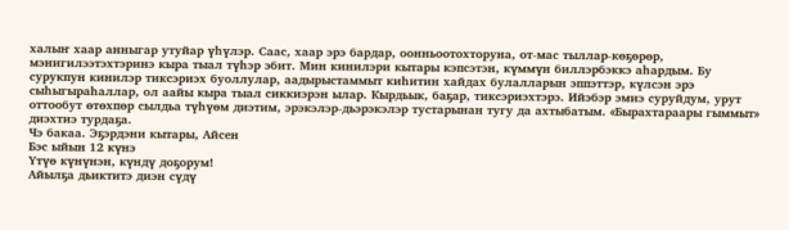халыҥ хаар анныгар утуйар үһүлэр. Саас, хаар эрэ бардар, оонньоотохторуна, от-мас тыллар-көҕөрөр, мэнигилээтэхтэринэ кыра тыал түһэр эбит. Мин кинилэри кытары кэпсэтэн, күммүн биллэрбэккэ аһардым. Бу сурукпун кинилэр тиксэриэх буоллулар, аадырыстаммыт киһитин хайдах булалларын эппэттэр, күлсэн эрэ сыһыгыраһаллар, ол аайы кыра тыал сиккиэрэн ылар. Кырдьык, баҕар, тиксэриэхтэрэ. Ийэбэр эмиэ суруйдум, урут оттообут өтөхпөр сылдьа түһүөм диэтим, эрэкэлэр-дьэрэкэлэр тустарынан тугу да ахтыбатым. «Бырахтараары гыммыт» диэхтиэ турдаҕа.
Чэ бакаа. Эҕэрдэни кытары, Айсен
Бэс ыйын 12 күнэ
Үтүө күнүнэн, күндү доҕорум!
Айылҕа дьиктитэ диэн сүдү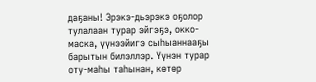даҕаны! Эрэкэ-дьэрэкэ оҕолор тулалаан турар эйгэҕэ, окко-маска, үүнээйигэ сыһыаннааҕы барытын билэллэр. Үүнэн турар оту-маһы таһынан, көтөр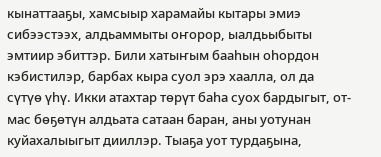кынаттааҕы, хамсыыр харамайы кытары эмиэ сибээстээх, алдьаммыты оҥорор, ыалдьыбыты эмтиир эбиттэр. Били хатыҥым бааһын оһордон кэбистилэр, барбах кыра суол эрэ хаалла, ол да сүтүө үһү. Икки атахтар төрүт баһа суох бардыгыт, от-мас бөҕөтүн алдьата сатаан баран, аны уотунан куйахалыыгыт дииллэр. Тыаҕа уот турдаҕына,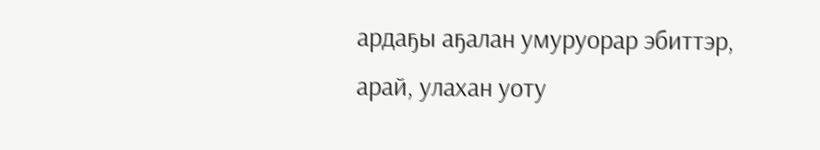ардаҕы аҕалан умуруорар эбиттэр, арай, улахан уоту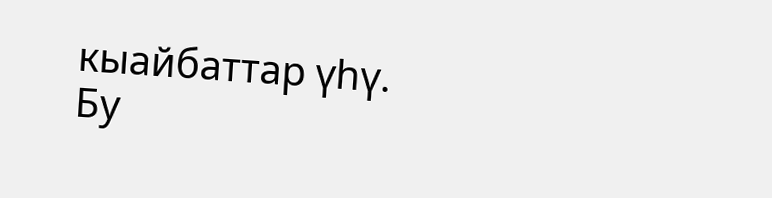кыайбаттар үһү.
Бу